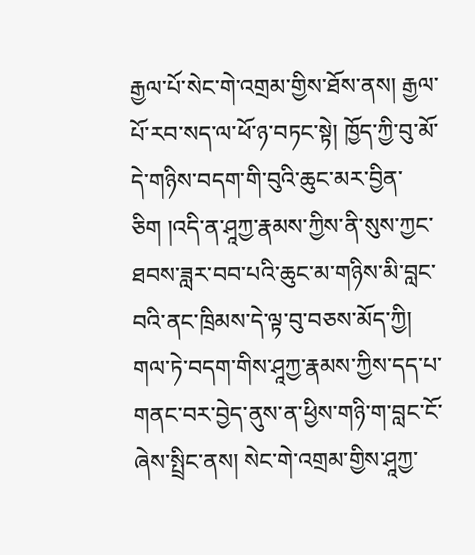རྒྱལ་པོ་སེང་གེ་འགྲམ་གྱིས་ཐོས་ནས། རྒྱལ་པོ་རབ་སད་ལ་ཕོ་ཉ་བཏང་སྟེ། ཁྱོད་ཀྱི་བུ་མོ་དེ་གཉིས་བདག་གི་བུའི་ཆུང་མར་བྱིན་ཅིག །འདི་ན་ཤཱཀྱ་རྣམས་ཀྱིས་ནི་སུས་ཀྱང་ཐབས་ཟླར་བབ་པའི་ཆུང་མ་གཉིས་མི་བླང་བའི་ནང་ཁྲིམས་དེ་ལྟ་བུ་བཅས་མོད་ཀྱི། གལ་ཏེ་བདག་གིས་ཤཱཀྱ་རྣམས་ཀྱིས་དད་པ་གནང་བར་བྱེད་ནུས་ན་ཕྱིས་གཉི་ག་བླང་ངོ་ཞེས་སྤྲིང་ནས། སེང་གེ་འགྲམ་གྱིས་ཤཱཀྱ་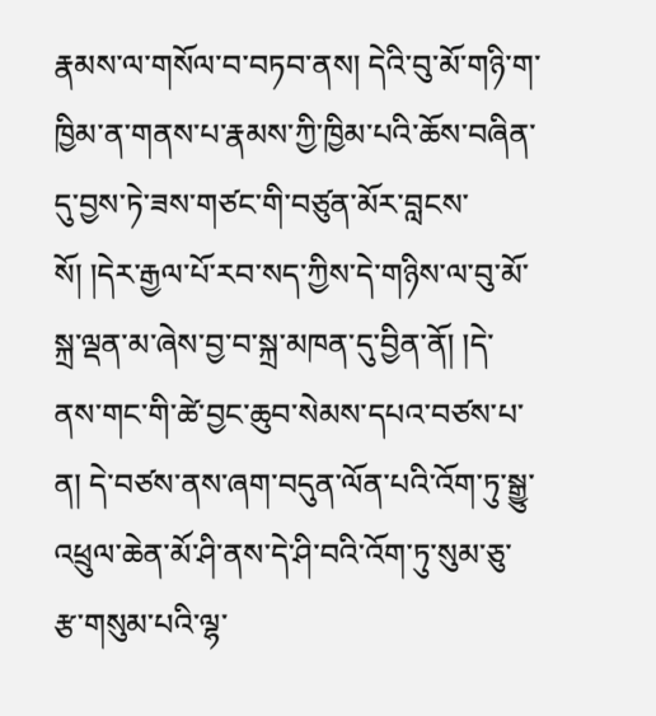རྣམས་ལ་གསོལ་བ་བཏབ་ནས། དེའི་བུ་མོ་གཉི་ག་ཁྱིམ་ན་གནས་པ་རྣམས་ཀྱི་ཁྱིམ་པའི་ཆོས་བཞིན་དུ་བྱས་ཏེ་ཟས་གཙང་གི་བཙུན་མོར་བླངས་སོ། །དེར་རྒྱལ་པོ་རབ་སད་ཀྱིས་དེ་གཉིས་ལ་བུ་མོ་སྐྲ་ལྡན་མ་ཞེས་བྱ་བ་སྐྲ་མཁན་དུ་བྱིན་ནོ། །དེ་ནས་གང་གི་ཚེ་བྱང་ཆུབ་སེམས་དཔའ་བཙས་པ་ན། དེ་བཙས་ནས་ཞག་བདུན་ལོན་པའི་འོག་ཏུ་སྒྱུ་འཕྲུལ་ཆེན་མོ་ཤི་ནས་དེ་ཤི་བའི་འོག་ཏུ་སུམ་ཅུ་རྩ་གསུམ་པའི་ལྷ་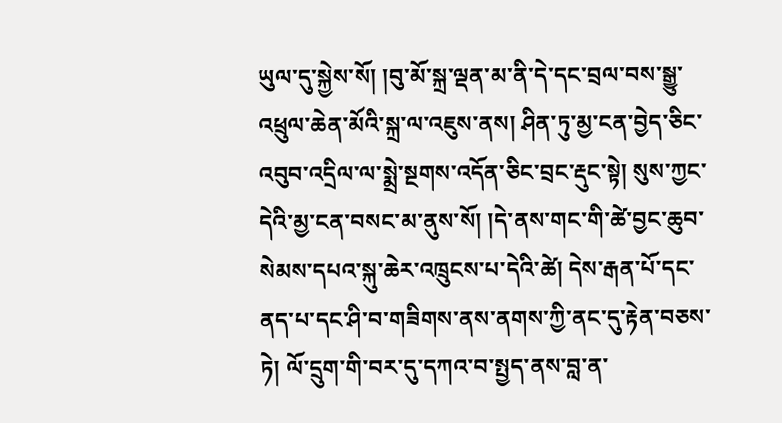ཡུལ་དུ་སྐྱེས་སོ། །བུ་མོ་སྐྲ་ལྡན་མ་ནི་དེ་དང་བྲལ་བས་སྒྱུ་འཕྲུལ་ཆེན་མོའི་སྐྲ་ལ་འཇུས་ནས། ཤིན་ཏུ་མྱ་ངན་བྱེད་ཅིང་འབུབ་འདྲིལ་ལ་སྨྲེ་སྔགས་འདོན་ཅིང་བྲང་རྡུང་སྟེ། སུས་ཀྱང་དེའི་མྱ་ངན་བསང་མ་ནུས་སོ། །དེ་ནས་གང་གི་ཚེ་བྱང་ཆུབ་སེམས་དཔའ་སྐུ་ཆེར་འཁྲུངས་པ་དེའི་ཚེ། དེས་རྒན་པོ་དང་ནད་པ་དང་ཤི་བ་གཟིགས་ནས་ནགས་ཀྱི་ནང་དུ་རྟེན་བཅས་ཏེ། ལོ་དྲུག་གི་བར་དུ་དཀའ་བ་སྤྱད་ནས་བླ་ན་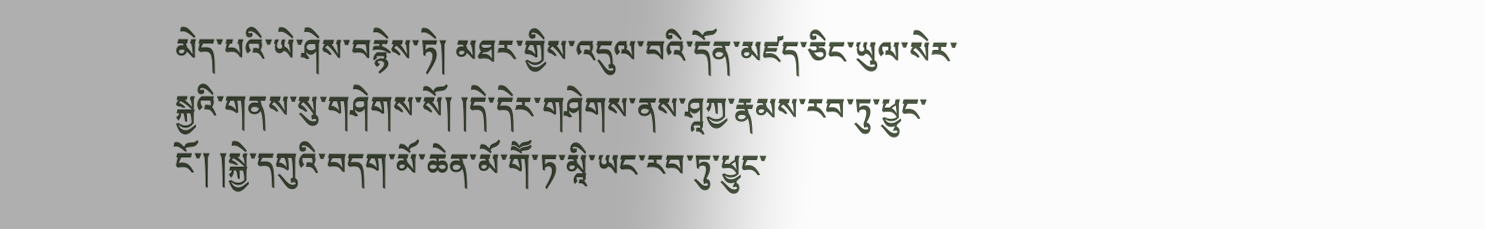མེད་པའི་ཡེ་ཤེས་བརྙེས་ཏེ། མཐར་གྱིས་འདུལ་བའི་དོན་མཛད་ཅིང་ཡུལ་སེར་སྐྱའི་གནས་སུ་གཤེགས་སོ། །དེ་དེར་གཤེགས་ནས་ཤཱཀྱ་རྣམས་རབ་ཏུ་ཕྱུང་ངོ་། །སྐྱེ་དགུའི་བདག་མོ་ཆེན་མོ་གཽ་ཏ་མཱི་ཡང་རབ་ཏུ་ཕྱུང་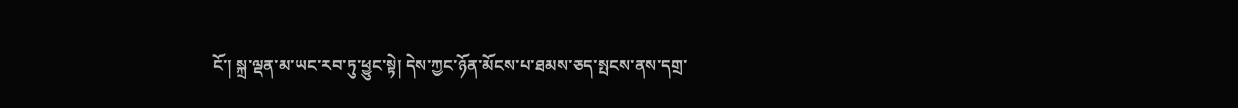ངོ་། སྐྲ་ལྡན་མ་ཡང་རབ་ཏུ་ཕྱུང་སྟེ། དེས་ཀྱང་ཉོན་མོངས་པ་ཐམས་ཅད་སྤངས་ནས་དགྲ་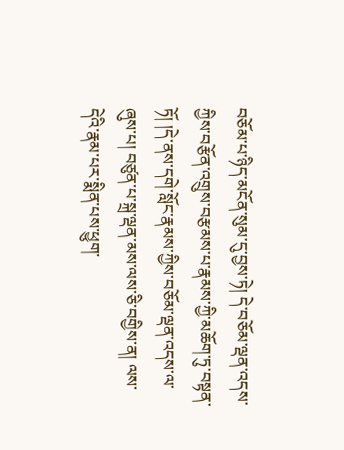བཅོམ་པ་ཉིད་མངོན་སུམ་དུ་བྱས་ཏེ། དེ་བཅོམ་ལྡན་འདས་ཀྱིས་བརྩོན་འགྲུས་བརྩམས་པ་རྣམས་ཀྱི་མཆོག་ཏུ་བསྟན་ཏོ། །དེ་ནས་དགེ་སློང་རྣམས་ཀྱིས་བཅོམ་ལྡན་འདས་ལ་ཞུས་པ། བཙུན་པ་སྐྲ་ལྡན་མས་ལས་ཅི་བགྱིས་ན། ལས་དེའི་རྣམ་པར་སྨིན་པས་ཕྱུག་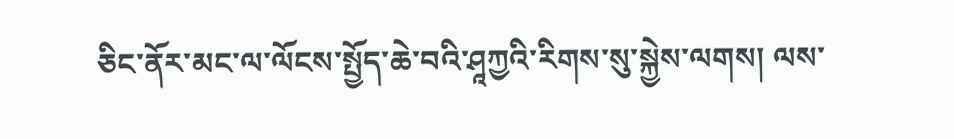ཅིང་ནོར་མང་ལ་ལོངས་སྤྱོད་ཆེ་བའི་ཤཱཀྱའི་རིགས་སུ་སྐྱེས་ལགས། ལས་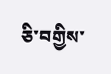ཅི་བགྱིས་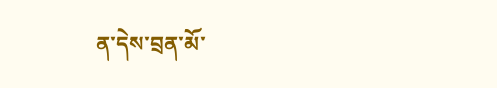ན་དེས་བྲན་མོ་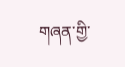གཞན་གྱི་